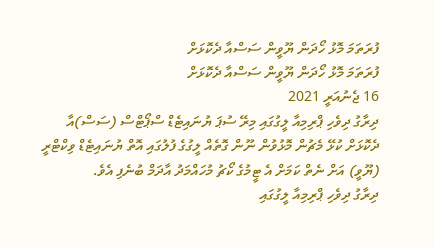ފުރަތަމަ މޮޅު ހޯދަން ޔޫވީން ސަސްއާ ދެކޮޅަށް
ފުރަތަމަ މޮޅު ހޯދަން ޔޫވީން ސަސްއާ ދެކޮޅަށް
16 ޖެނުއަރީ 2021
ދިރާގު ދިވެހި ޕްރިމިއާ ލީގުގައި މިރޭ ސުޕަ ޔުނައިޓެޑް ސްޕޯޓްސް (ސަސް)އާ ދެކޮޅަށް ކުޅޭ މެޗުން މޮޅުވުން ނޫން ގޮތެއް ލީގުގެ ފުލުގައި އޮތް ޔުނައިޓެޑް ވިކްޓްރީ (ޔޫވީ) އަށް ނެތް ކަމަށް އެ ޓީމުގެ ކޯޗު މުހައްމަދު އާދަމް ބުނެފި އެވެ.
ދިރާގު ދިވެހި ޕްރިމިއާ ލީގުގައި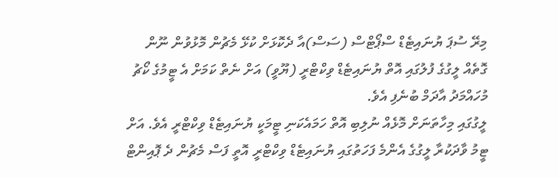މިރޭ ސުޕަ ޔުނައިޓެޑް ސްޕޯޓްސް (ސަސް)އާ ދެކޮޅަށް ކުޅޭ މެޗުން މޮޅުވުން ނޫން ގޮތެއް ލީގުގެ ފުލުގައި އޮތް ޔުނައިޓެޑް ވިކްޓްރީ (ޔޫވީ) އަށް ނެތް ކަމަށް އެ ޓީމުގެ ކޯޗު މުހައްމަދު އާދަމް ބުނެފި އެވެ.
ލީގުގައި މިހާތަނަށް މޮޅެއް ނުލިބި އޮތް ހަމައެކަނި ޓީމަކީ ޔުނައިޓެޑް ވިކްޓްރީ އެވެ. އަށް ޓީމު ވާދަކުރާ ލީގުގެ އެންމެ ފަހަތުގައި ޔުނައިޓެޑް ވިކްޓްރީ އޮތީ ފަސް މެޗުން ދެ ޕޮއިންޓް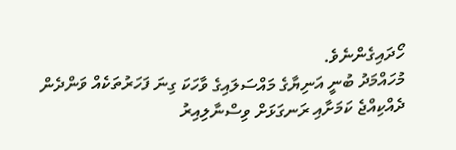ހޯދައިގެންނެވެ.
މުހައްމަދު ބުނީ އަނިޔާގެ މައްސަލައިގެ ވާހަކަ ގިނަ ފަހަރުތަކެއް ވަންދެން ދެއްކިއްޖެ ކަމަށާއި ރަނގަޅަށް ވިސްނާލިއިރު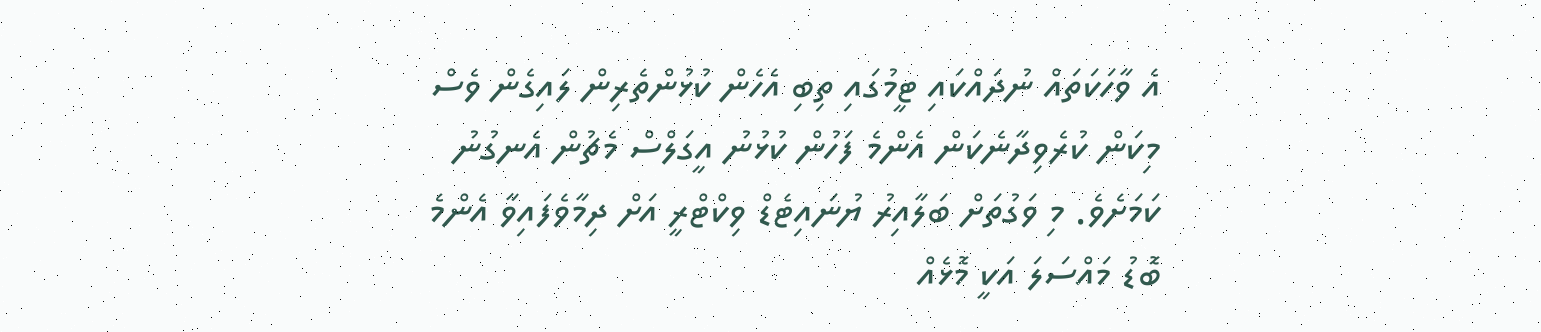އެ ވާހަކަތައް ނުދައްކައި ޓީމުގައި ތިބި އެހެން ކުޅުންތެރިން ލައިގެން ވެސް މިކަން ކުރެވިދާނެކަން އެންމެ ފަހުން ކުޅުނު އީގަލްސް މެޗުން އެނގުނު ކަމަށެވެ. މި ވަގުތަށް ބަލާއިރު ޔުނައިޓެޑް ވިކްޓްރީ އަށް ދިމާވެފައިވާ އެންމެ ބޮޑު މައްސަލަ އަކީ މޮޅެއް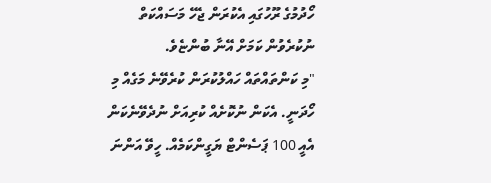ހޯދުމުގެ ރޫހުގައި އެކުރަން ޖެހޭ މަސައްކަތް ނުކުރެވުން ކަމަށް އޭނާ ބުންޏެވެ.
"މި ކަންތައްތައް ހައްލުކުރަން ކުރެވޭނެ މަގެއް މި ހޯދަނީ. އެކަން ނުކޮށެއް ކުރިއަށް ނުދެވޭނެކަން އެއީ 100 ޕަސެންޓް ޔަގީންކަމެއް. ހީވޭ އަންނަ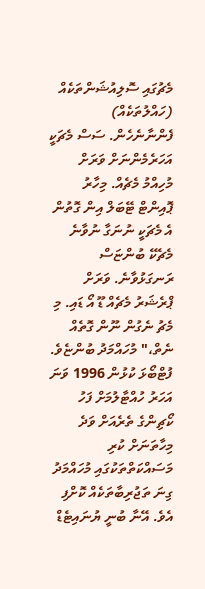މެޗުގައި ސޮލިއުޝަންތަކެއް (ހައްލުތަކެއް) ފެންނާނެހެން. ސަސް މެޗަކީ އަހަރެމެންނަށް ވަރަށް މުހިއްމު މެޗެއް. މިހާރު ޕޮއިންޓް ޓޭބަލް އިން ގޮތުން އެ މެޗަކީ ނުނަގާ ނުވާނެ މެޗެކޭ ބުންޏަސް ރަނގަޅުވާނެ. ވަރަށް ޕްރެޝަރު މެޗެއް ޑޫ އޯ ޑައި. މި މެޗު ނެގުން ނޫން ގޮތެއް ނެތް،" މުހައްމަދު ބުންޏެވެ.
ފުޓްބޯޅަ ކުޅުން 1996 ވަނަ އަހަރު ހުއްޓާލުމަށް ފަހު ކޯޗިންގެ ތެރެއަށް ވަދެ މިހާތަނަށް ކުރި މަސައްކަތްތަކުގައި މުހައްމަދު ގިނަ ތަޖުރިބާތަކެއް ކޮށްފި އެވެ. އޭނާ ބުނީ ޔުނައިޓެޑް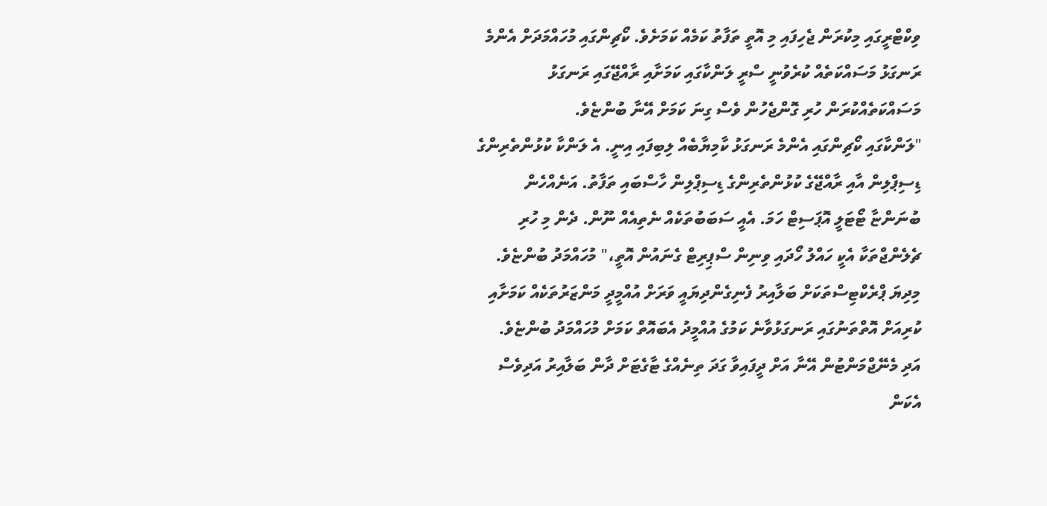ވިކްޓްރީގައި މިކުރަން ޖެހިފައި މި އޮތީ ތަފާތު ކަމެއް ކަމަށެވެ. ކޯޗިންގައި މުހައްމަދަށް އެންމެ ރަނގަޅު މަސައްކަތެއް ކުރެވުނީ ސްރީ ލަންކާގައި ކަމަށާއި ރާއްޖޭގައި ރަނގަޅު މަސައްކަތެއްކުރަން ހުރި ގޮންޖެހުން ވެސް ގިނަ ކަމަށް އޭނާ ބުންޏެވެ.
"ލަންކާގައި ކޯޗިންގައި އެންމެ ރަނގަޅު ކާމިޔާބެއް ލިބިފައި އިނީ. އެ ލަންކާ ކުޅުންތެރިންގެ ޑިސިޕްލިން އާއި ރާއްޖޭގެ ކުޅުންތެރިންގެ ޑިސިޕްލިން ހާސްބައި ތަފާތު. އަނެއްހެން ބުނަންޏާ ޓޯޓަލީ އޮޕަސިޓް ހަމަ. އެއީ ސަބަބުތަކެއް ނެތިއެއް ނޫން. ދެން މި ހުރި ޗެލެންޖްތަކާ އެކީ ހައްލު ހޯދައި ވިނިން ސްޕިރިޓް ގެނައުން އޮތީ،" މުހައްމަދު ބުންޏެވެ.
މިދިޔަ ޕްރެކްޓިސްތަކަށް ބަލާއިރު ފެނިގެންދިޔައީ ވަރަށް އުއްމީދީ މަންޒަރުތަކެއް ކަމަށާއި ކުރިއަށް އޮތްތަނުގައި ރަނގަޅުވާނެ ކަމުގެ އުއްމީދު އެބައޮތް ކަމަށް މުހައްމަދު ބުންޏެވެ. އަދި މެނޭޖްމަންޓުން އޭނާ އަށް ދީފައިވާ ގަދަ ތިނެއްގެ ޓާގެޓަށް ދާން ބަލާއިރު އަދިވެސް އެކަން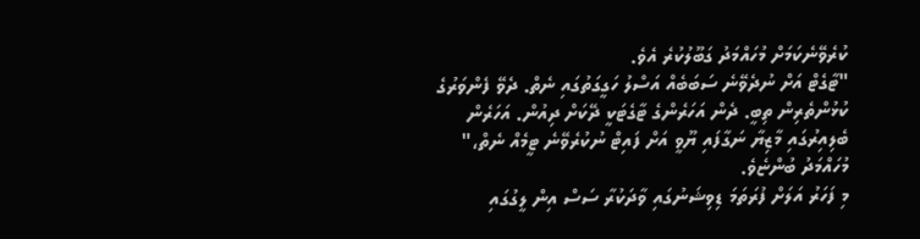ކުރެވޭނެކަމަށް މުހައްމަދު ގަބޫލުކުރެ އެވެ.
"ޓާގެޓް އަށް ނުދެވޭނެ ސަބަބެއް އަސްލު ހަގީގަތުގައި ނެތް. ދެވޭ ފެންވަރުގެ ކުޅުންތެރިން ތިބީ. ދެން އަހަރެންގެ ޓާގެޓަކީ ދޭކަށް ދިއުން. އަހަރެން ބެލިއިރުގައި މާޒިޔާ ނަގާފައި ޔޫވީ އަށް ފައިޓް ނުކުރެވޭނެ ޓީމެއް ނެތް،" މުހައްމަދު ބުންޏެވެ.
މި ފަހަރު އަލަށް ފުރަތަމަ ޑިވިޝަނުގައި ވާދަކުރާ ސަސް އިން ލީގުގައި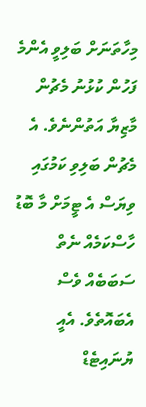މިހާތަނަށް ބަލިވީ އެންމެ ފަހުން ކުޅުނު މެޗުން މާޒިޔާ އަތުންނެވެ. އެ މެޗުން ބަލިވި ކަމުގައި ވިޔަސް އެ ޓީމަށް މާ ބޮޑު ހާސްކަމެއް ނެތް ސަބަބެއް ވެސް އެބައޮތެވެ. އެއީ ޔުނައިޓެޑް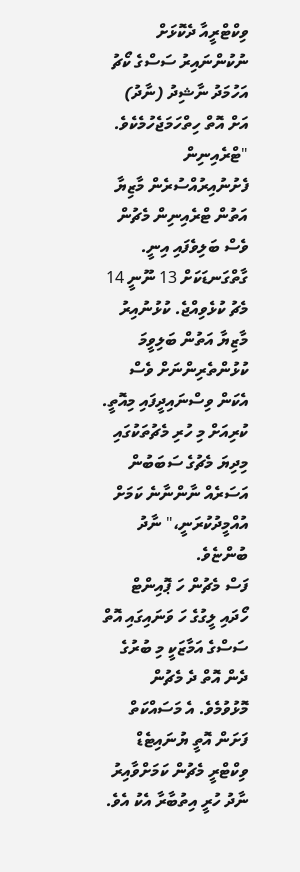ވިކްޓްރީއާ ދެކޮޅަށް ނުކުންނައިރު ސަސްގެ ކޯޗު އަހުމަދު ނާޝިދު (ނާދު) އަށް އޮތް ހިތްހަމަޖެހުމެކެވެ.
"ޓްރެއިނިން ފެށުނުއިރުއްސުރެން މާޒިޔާ އަތުން ޓްރެއިނިން މެޗުން ވެސް ބަލިވެފައި އިނީ. ގާތްގަނޑަކަށް 13 ނޫނީ 14 މެޗު ކުޅެވިއްޖެ. ކުޅުނުއިރު މާޒިޔާ އަތުން ބަލިވީމަ ކުޅުންތެރިންނަށް ވެސް އެކަން ވިސްނައިދީފައި މިއޮތީ. ކުރިއަށް މި ހުރި މެޗުތަކުގައި މިދިޔަ މެޗުގެ ސަބަބުން އަސަރެއް ނާންނާނެ ކަމަށް އުއްމީދުކުރަނީ،" ނާދު ބުންޏެވެ.
ފަސް މެޗުން ހަ ޕޮއިންޓް ހޯދައި ލީގުގެ ހަ ވަނައިގައި އޮތް ސަސްގެ އަމާޒަކީ މި ބުރުގެ ދެން އޮތް ދެ މެޗުން މޮޅުވުމެވެ. އެ މަސައްކަތް ފަށަން އޮތީ ޔުނައިޓެޑް ވިކްޓްރީ މެޗުން ކަމަށްވާއިރު ނާދު ހުރީ އިތުބާރާ އެކު އެވެ.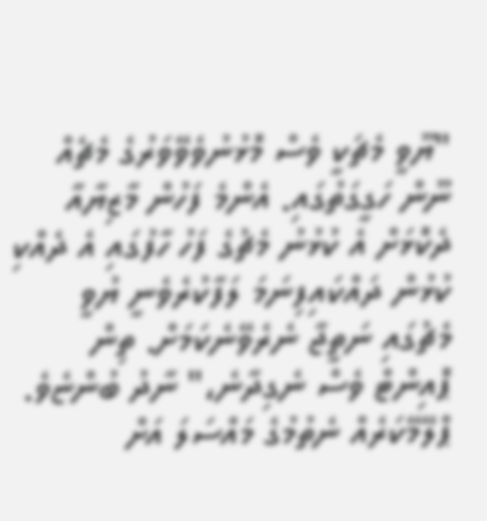"ޔޫވީ މެޗަކީ ވެސް މޮޅުނުވެވޭވަރުގެ މެޗެއް ނޫން ހަގީގަތުގައި. އެންމެ ފަހުން މާޒިޔާއާ ދެކޮޅަށް އެ ކުޅުނު މެޗުގެ ފަހު ހާފުގައި އެ ދެއްކި ކުޅުން ދައްކައިފިނަމަ ލަފާކުރެވެނީ ޔުވީ މެޗުގައި ނަތީޖާ ނެރެވޭނެކަމަށް. ތިން ޕޮއިންޓް ވެސް ނެގިދާނެ،" ނާދު ބުންޏެވެ.
ޕްލޭމޭކަރެއް ނެތުމުގެ މައްސަލަ އަށް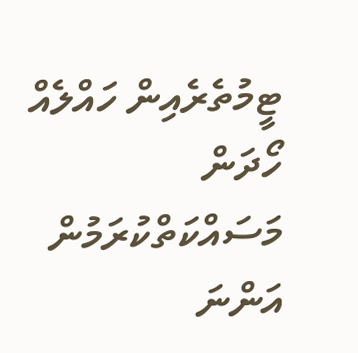ޓީމުތެރެއިން ހައްލެއް ހޯދަން މަސައްކަތްކުރަމުން އަންނަ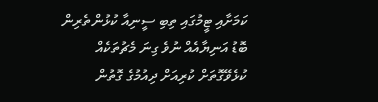ކަމަށާއި ޓީމުގައި ތިބި ސީނިއާ ކުޅުންތެރިން ބޮޑު އަނިޔާއެއް ނުވެ ގިނަ މެޗުތަކެއް ކުޅެވޭގޮތަށް ކުރިއަށް ދިއުމުގެ ގޮތުން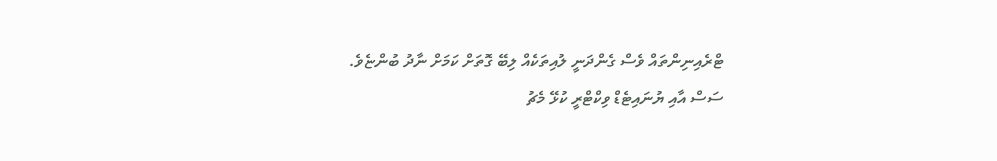ޓްރެއިނިންތައް ވެސް ގެންދަނީ ލުއިތަކެއް ލިބޭ ގޮތަށް ކަމަށް ނާދު ބުންޏެވެ.
ސަސް އާއި ޔުނައިޓެޑް ވިކްޓްރީ ކުޅޭ މެޗު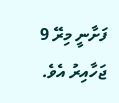ފަށާނީ މިރޭ 9 ޖަހާއިރު އެވެ.